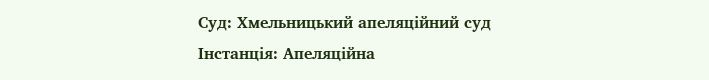Суд: Хмельницький апеляційний суд
Інстанція: Апеляційна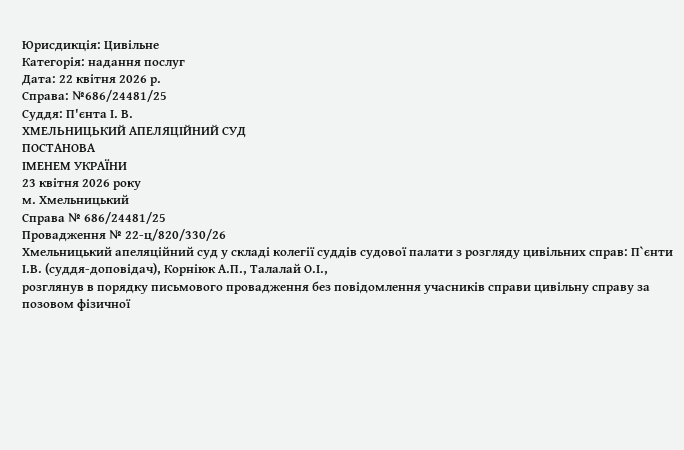Юрисдикція: Цивільне
Категорія: надання послуг
Дата: 22 квітня 2026 р.
Справа: №686/24481/25
Суддя: П'єнта І. В.
ХМЕЛЬНИЦЬКИЙ АПЕЛЯЦІЙНИЙ СУД
ПОСТАНОВА
ІМЕНЕМ УКРАЇНИ
23 квітня 2026 року
м. Хмельницький
Справа № 686/24481/25
Провадження № 22-ц/820/330/26
Хмельницький апеляційний суд у складі колегії суддів судової палати з розгляду цивільних справ: П`єнти І.В. (суддя-доповідач), Корніюк А.П., Талалай О.І.,
розглянув в порядку письмового провадження без повідомлення учасників справи цивільну справу за позовом фізичної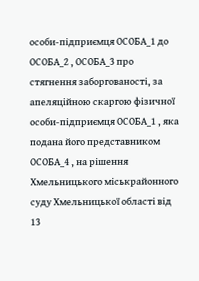особи-підприємця ОСОБА_1 до ОСОБА_2 , ОСОБА_3 про стягнення заборгованості, за апеляційною скаргою фізичної особи-підприємця ОСОБА_1 , яка подана його представником ОСОБА_4 , на рішення Хмельницького міськрайонного суду Хмельницької області від 13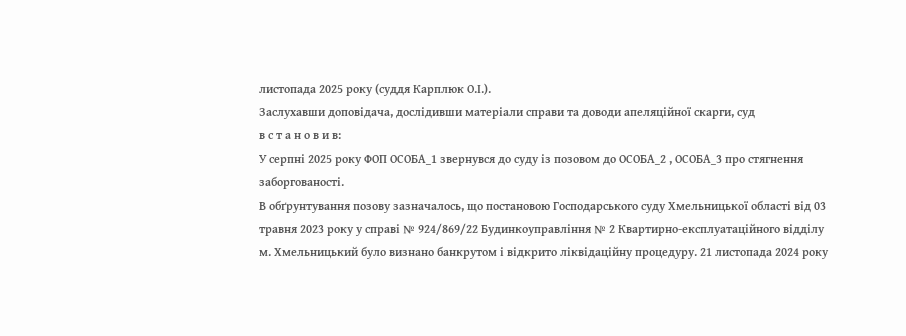листопада 2025 року (суддя Карплюк О.І.).
Заслухавши доповідача, дослідивши матеріали справи та доводи апеляційної скарги, суд
в с т а н о в и в:
У серпні 2025 року ФОП ОСОБА_1 звернувся до суду із позовом до ОСОБА_2 , ОСОБА_3 про стягнення заборгованості.
В обґрунтування позову зазначалось, що постановою Господарського суду Хмельницької області від 03 травня 2023 року у справі № 924/869/22 Будинкоуправління № 2 Квартирно-експлуатаційного відділу м. Хмельницький було визнано банкрутом і відкрито ліквідаційну процедуру. 21 листопада 2024 року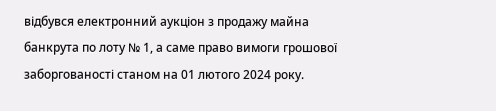відбувся електронний аукціон з продажу майна банкрута по лоту № 1, а саме право вимоги грошової заборгованості станом на 01 лютого 2024 року.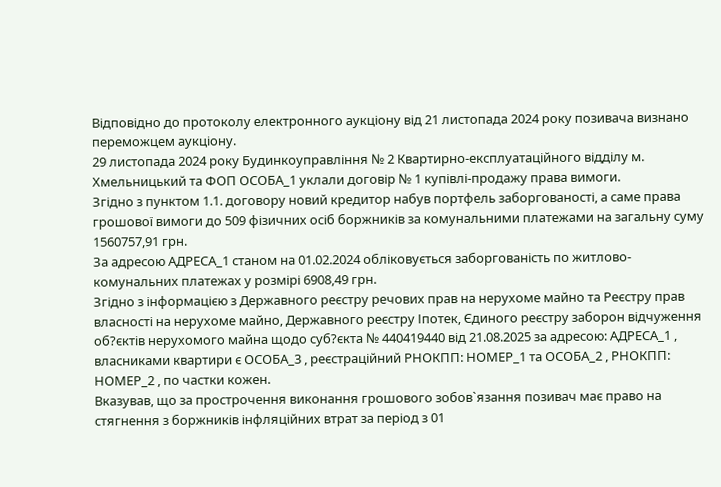Відповідно до протоколу електронного аукціону від 21 листопада 2024 року позивача визнано переможцем аукціону.
29 листопада 2024 року Будинкоуправління № 2 Квартирно-експлуатаційного відділу м. Хмельницький та ФОП ОСОБА_1 уклали договір № 1 купівлі-продажу права вимоги.
Згідно з пунктом 1.1. договору новий кредитор набув портфель заборгованості, а саме права грошової вимоги до 509 фізичних осіб боржників за комунальними платежами на загальну суму 1560757,91 грн.
За адресою АДРЕСА_1 станом на 01.02.2024 обліковується заборгованість по житлово-комунальних платежах у розмірі 6908,49 грн.
Згідно з інформацією з Державного реєстру речових прав на нерухоме майно та Реєстру прав власності на нерухоме майно, Державного реєстру Іпотек, Єдиного реєстру заборон відчуження об?єктів нерухомого майна щодо суб?єкта № 440419440 від 21.08.2025 за адресою: АДРЕСА_1 , власниками квартири є ОСОБА_3 , реєстраційний РНОКПП: НОМЕР_1 та ОСОБА_2 , РНОКПП: НОМЕР_2 , по частки кожен.
Вказував, що за прострочення виконання грошового зобов`язання позивач має право на стягнення з боржників інфляційних втрат за період з 01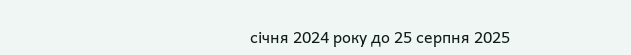січня 2024 року до 25 серпня 2025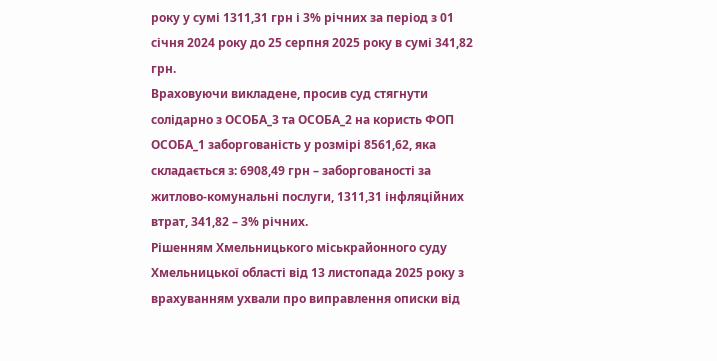року у сумі 1311,31 грн і 3% річних за період з 01 січня 2024 року до 25 серпня 2025 року в сумі 341,82 грн.
Враховуючи викладене, просив суд стягнути солідарно з ОСОБА_3 та ОСОБА_2 на користь ФОП ОСОБА_1 заборгованість у розмірі 8561,62, яка складається з: 6908,49 грн – заборгованості за житлово-комунальні послуги, 1311,31 інфляційних втрат, 341,82 – 3% річних.
Рішенням Хмельницького міськрайонного суду Хмельницької області від 13 листопада 2025 року з врахуванням ухвали про виправлення описки від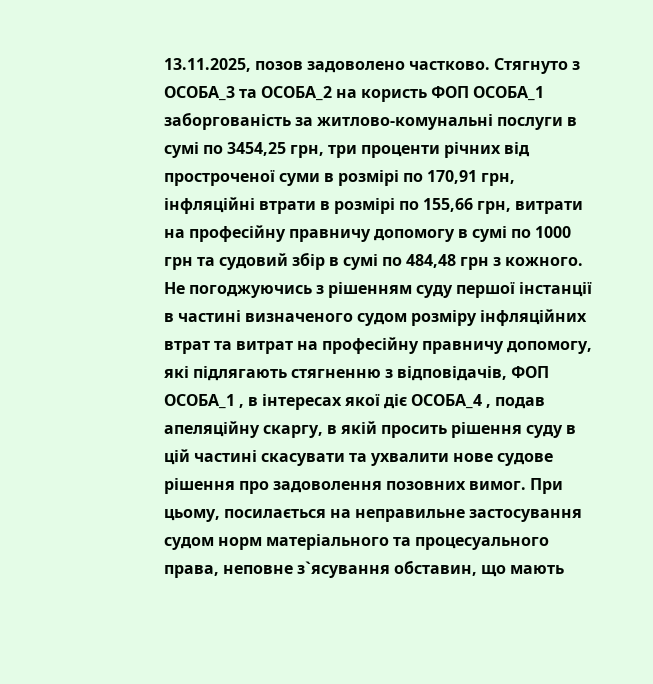13.11.2025, позов задоволено частково. Стягнуто з ОСОБА_3 та ОСОБА_2 на користь ФОП ОСОБА_1 заборгованість за житлово-комунальні послуги в сумі по 3454,25 грн, три проценти річних від простроченої суми в розмірі по 170,91 грн, інфляційні втрати в розмірі по 155,66 грн, витрати на професійну правничу допомогу в сумі по 1000 грн та судовий збір в сумі по 484,48 грн з кожного.
Не погоджуючись з рішенням суду першої інстанції в частині визначеного судом розміру інфляційних втрат та витрат на професійну правничу допомогу, які підлягають стягненню з відповідачів, ФОП ОСОБА_1 , в інтересах якої діє ОСОБА_4 , подав апеляційну скаргу, в якій просить рішення суду в цій частині скасувати та ухвалити нове судове рішення про задоволення позовних вимог. При цьому, посилається на неправильне застосування судом норм матеріального та процесуального права, неповне з`ясування обставин, що мають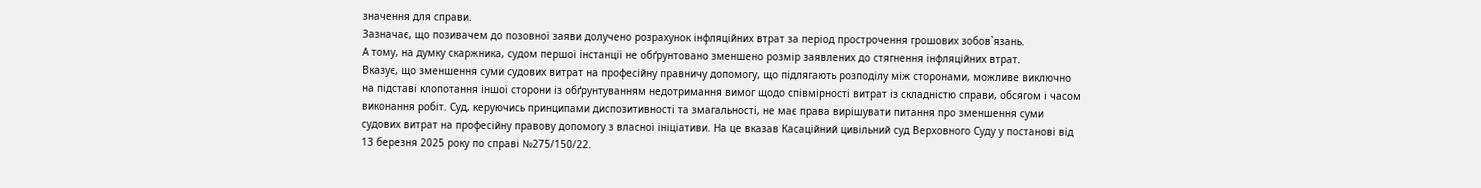значення для справи.
Зазначає, що позивачем до позовної заяви долучено розрахунок інфляційних втрат за період прострочення грошових зобов`язань.
А тому, на думку скаржника, судом першої інстанції не обґрунтовано зменшено розмір заявлених до стягнення інфляційних втрат.
Вказує, що зменшення суми судових витрат на професійну правничу допомогу, що підлягають розподілу між сторонами, можливе виключно на підставі клопотання іншої сторони із обґрунтуванням недотримання вимог щодо співмірності витрат із складністю справи, обсягом і часом виконання робіт. Суд, керуючись принципами диспозитивності та змагальності, не має права вирішувати питання про зменшення суми судових витрат на професійну правову допомогу з власної ініціативи. На це вказав Касаційний цивільний суд Верховного Суду у постанові від 13 березня 2025 року по справі №275/150/22.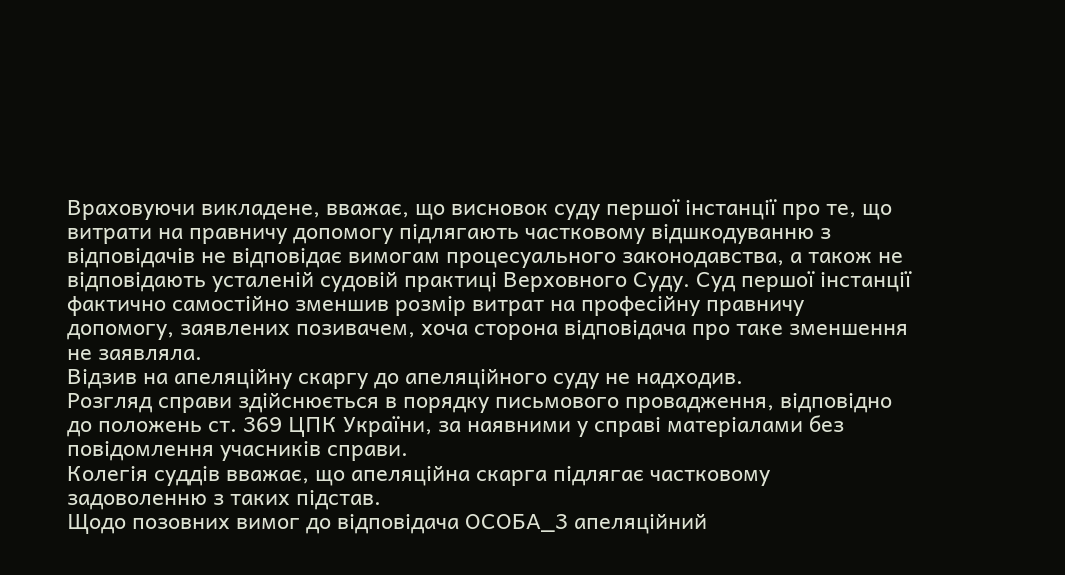Враховуючи викладене, вважає, що висновок суду першої інстанції про те, що витрати на правничу допомогу підлягають частковому відшкодуванню з відповідачів не відповідає вимогам процесуального законодавства, а також не відповідають усталеній судовій практиці Верховного Суду. Суд першої інстанції фактично самостійно зменшив розмір витрат на професійну правничу допомогу, заявлених позивачем, хоча сторона відповідача про таке зменшення не заявляла.
Відзив на апеляційну скаргу до апеляційного суду не надходив.
Розгляд справи здійснюється в порядку письмового провадження, відповідно до положень ст. 369 ЦПК України, за наявними у справі матеріалами без повідомлення учасників справи.
Колегія суддів вважає, що апеляційна скарга підлягає частковому задоволенню з таких підстав.
Щодо позовних вимог до відповідача ОСОБА_3 апеляційний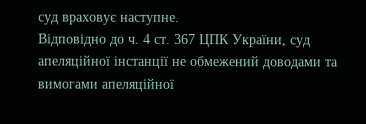суд враховує наступне.
Відповідно до ч. 4 ст. 367 ЦПК України, суд апеляційної інстанції не обмежений доводами та вимогами апеляційної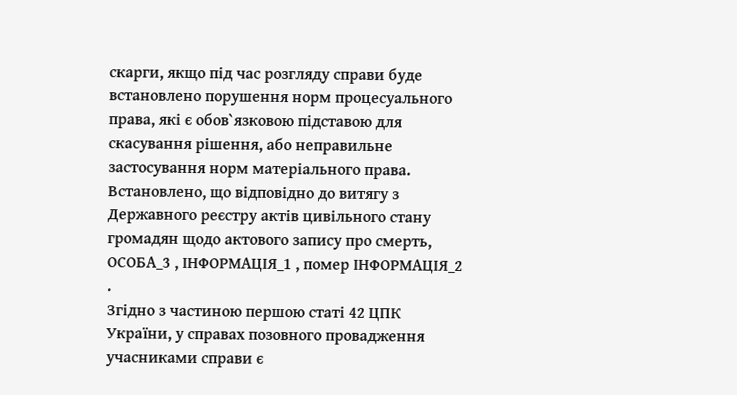скарги, якщо під час розгляду справи буде встановлено порушення норм процесуального права, які є обов`язковою підставою для скасування рішення, або неправильне застосування норм матеріального права.
Встановлено, що відповідно до витягу з Державного реєстру актів цивільного стану громадян щодо актового запису про смерть, ОСОБА_3 , ІНФОРМАЦІЯ_1 , помер ІНФОРМАЦІЯ_2 .
Згідно з частиною першою статі 42 ЦПК України, у справах позовного провадження учасниками справи є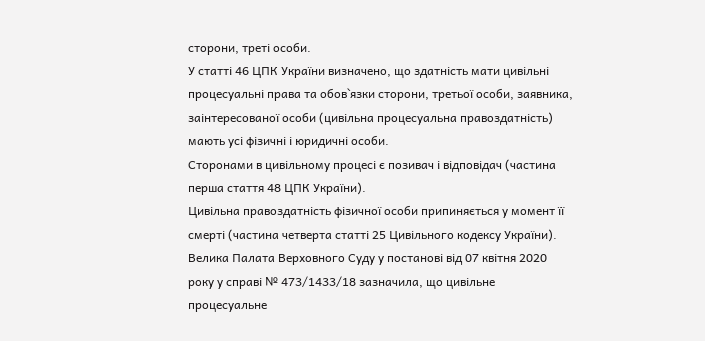сторони, треті особи.
У статті 46 ЦПК України визначено, що здатність мати цивільні процесуальні права та обов`язки сторони, третьої особи, заявника, заінтересованої особи (цивільна процесуальна правоздатність) мають усі фізичні і юридичні особи.
Сторонами в цивільному процесі є позивач і відповідач (частина перша стаття 48 ЦПК України).
Цивільна правоздатність фізичної особи припиняється у момент її смерті (частина четверта статті 25 Цивільного кодексу України).
Велика Палата Верховного Суду у постанові від 07 квітня 2020 року у справі № 473/1433/18 зазначила, що цивільне процесуальне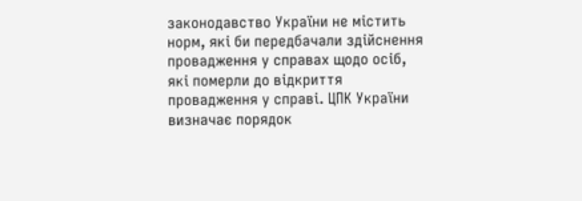законодавство України не містить норм, які би передбачали здійснення провадження у справах щодо осіб, які померли до відкриття провадження у справі. ЦПК України визначає порядок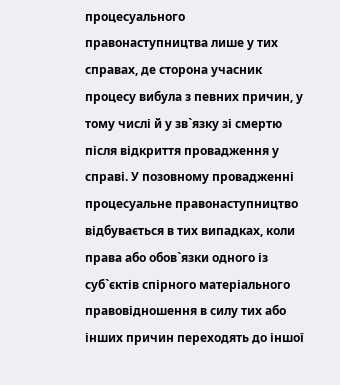процесуального правонаступництва лише у тих справах, де сторона учасник процесу вибула з певних причин, у тому числі й у зв`язку зі смертю після відкриття провадження у справі. У позовному провадженні процесуальне правонаступництво відбувається в тих випадках, коли права або обов`язки одного із суб`єктів спірного матеріального правовідношення в силу тих або інших причин переходять до іншої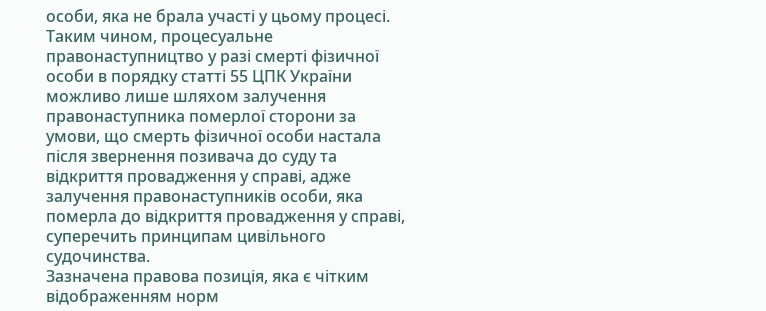особи, яка не брала участі у цьому процесі. Таким чином, процесуальне правонаступництво у разі смерті фізичної особи в порядку статті 55 ЦПК України можливо лише шляхом залучення правонаступника померлої сторони за умови, що смерть фізичної особи настала після звернення позивача до суду та відкриття провадження у справі, адже залучення правонаступників особи, яка померла до відкриття провадження у справі, суперечить принципам цивільного судочинства.
Зазначена правова позиція, яка є чітким відображенням норм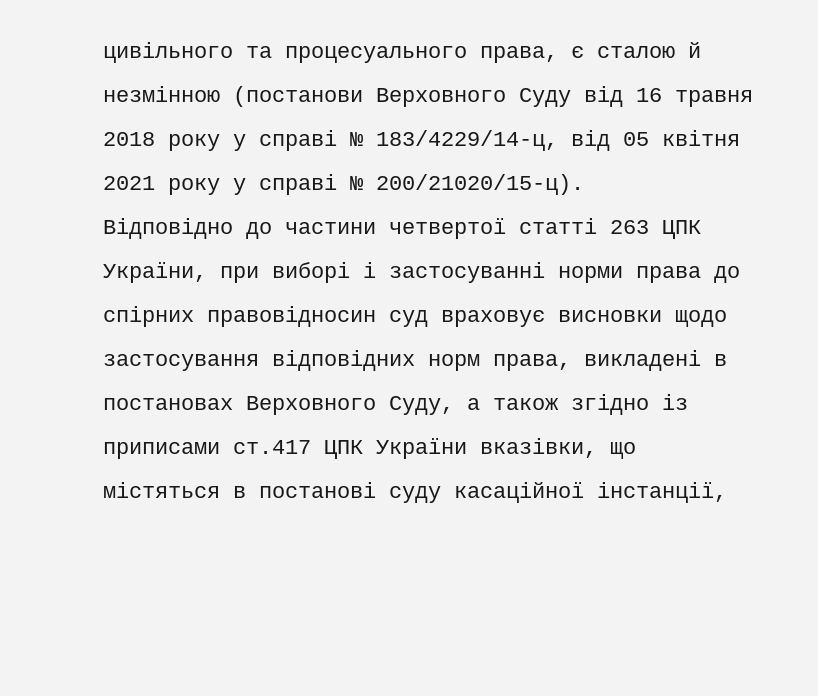цивільного та процесуального права, є сталою й незмінною (постанови Верховного Суду від 16 травня 2018 року у справі № 183/4229/14-ц, від 05 квітня 2021 року у справі № 200/21020/15-ц).
Відповідно до частини четвертої статті 263 ЦПК України, при виборі і застосуванні норми права до спірних правовідносин суд враховує висновки щодо застосування відповідних норм права, викладені в постановах Верховного Суду, а також згідно із приписами ст.417 ЦПК України вказівки, що містяться в постанові суду касаційної інстанції,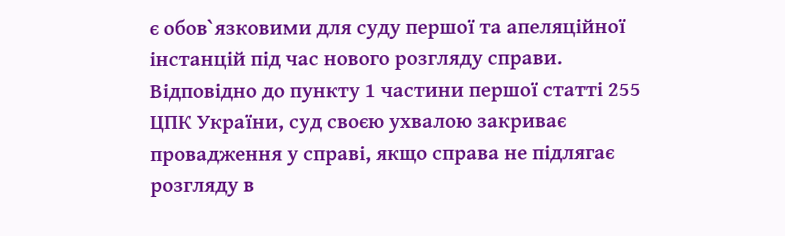є обов`язковими для суду першої та апеляційної інстанцій під час нового розгляду справи.
Відповідно до пункту 1 частини першої статті 255 ЦПК України, суд своєю ухвалою закриває провадження у справі, якщо справа не підлягає розгляду в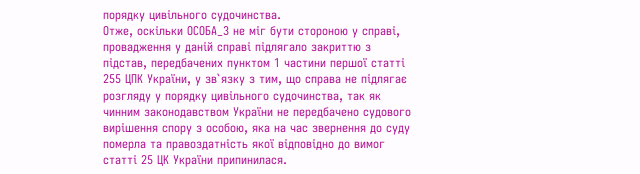порядку цивільного судочинства.
Отже, оскільки ОСОБА_3 не міг бути стороною у справі, провадження у даній справі підлягало закриттю з підстав, передбачених пунктом 1 частини першої статті 255 ЦПК України, у зв`язку з тим, що справа не підлягає розгляду у порядку цивільного судочинства, так як чинним законодавством України не передбачено судового вирішення спору з особою, яка на час звернення до суду померла та правоздатність якої відповідно до вимог статті 25 ЦК України припинилася.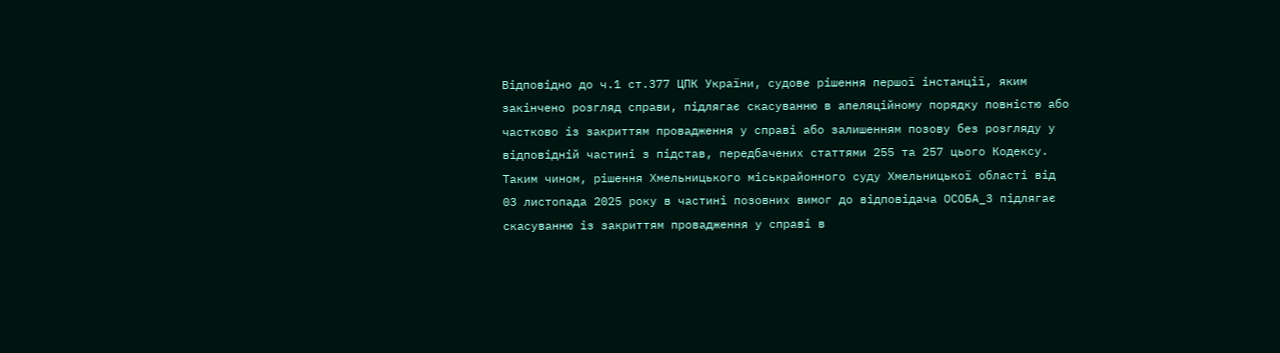Відповідно до ч.1 ст.377 ЦПК України, судове рішення першої інстанції, яким закінчено розгляд справи, підлягає скасуванню в апеляційному порядку повністю або частково із закриттям провадження у справі або залишенням позову без розгляду у відповідній частині з підстав, передбачених статтями 255 та 257 цього Кодексу.
Таким чином, рішення Хмельницького міськрайонного суду Хмельницької області від 03 листопада 2025 року в частині позовних вимог до відповідача ОСОБА_3 підлягає скасуванню із закриттям провадження у справі в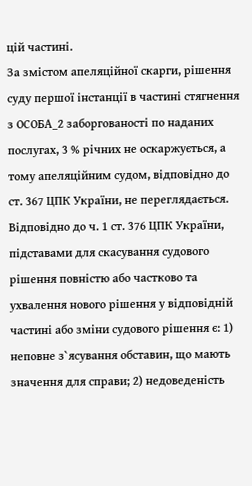цій частині.
За змістом апеляційної скарги, рішення суду першої інстанції в частині стягнення з ОСОБА_2 заборгованості по наданих послугах, 3 % річних не оскаржується, а тому апеляційним судом, відповідно до ст. 367 ЦПК України, не переглядається.
Відповідно до ч. 1 ст. 376 ЦПК України, підставами для скасування судового рішення повністю або частково та ухвалення нового рішення у відповідній частині або зміни судового рішення є: 1) неповне з`ясування обставин, що мають значення для справи; 2) недоведеність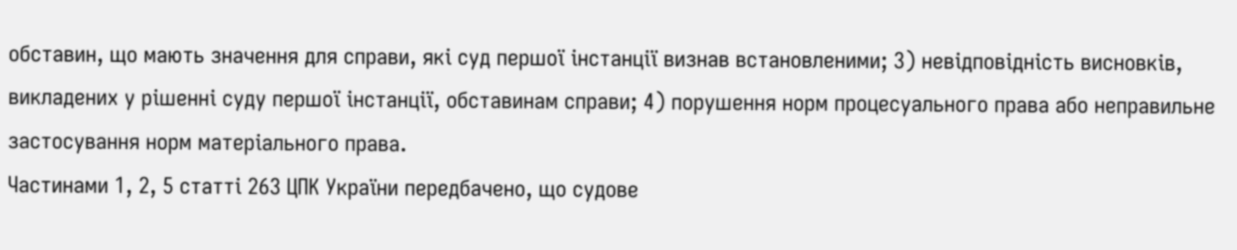обставин, що мають значення для справи, які суд першої інстанції визнав встановленими; 3) невідповідність висновків, викладених у рішенні суду першої інстанції, обставинам справи; 4) порушення норм процесуального права або неправильне застосування норм матеріального права.
Частинами 1, 2, 5 статті 263 ЦПК України передбачено, що судове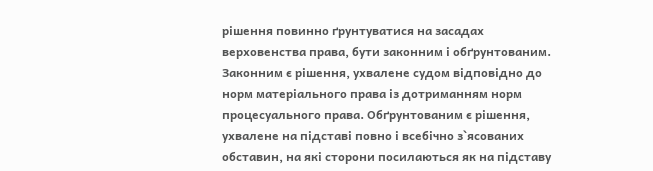рішення повинно ґрунтуватися на засадах верховенства права, бути законним і обґрунтованим. Законним є рішення, ухвалене судом відповідно до норм матеріального права із дотриманням норм процесуального права. Обґрунтованим є рішення, ухвалене на підставі повно і всебічно з`ясованих обставин, на які сторони посилаються як на підставу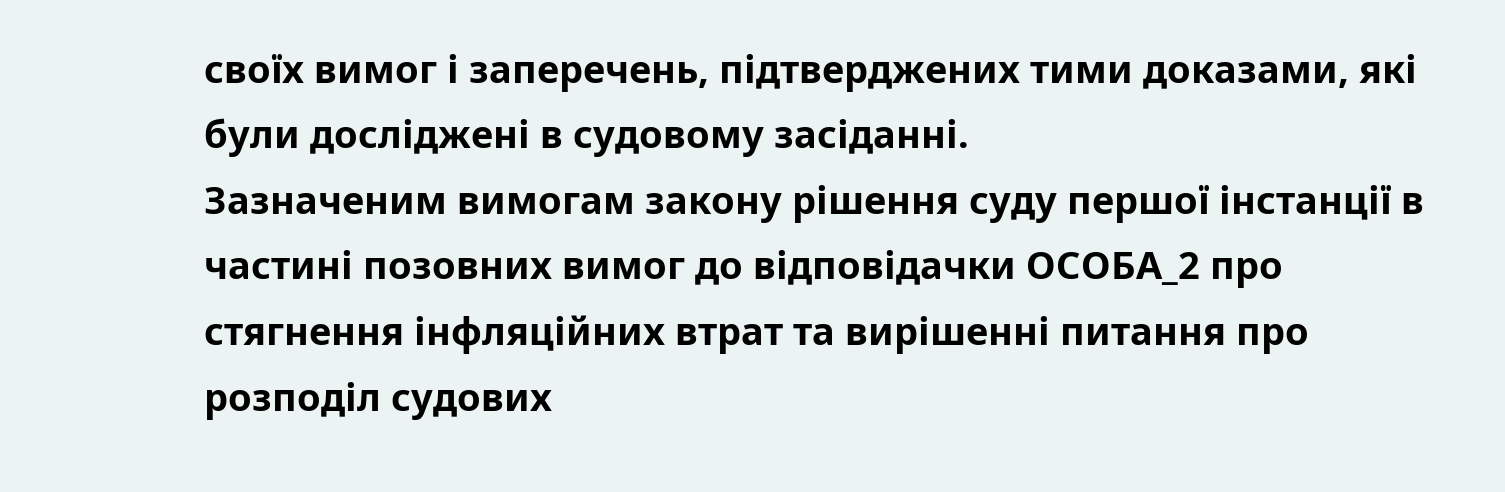своїх вимог і заперечень, підтверджених тими доказами, які були досліджені в судовому засіданні.
Зазначеним вимогам закону рішення суду першої інстанції в частині позовних вимог до відповідачки ОСОБА_2 про стягнення інфляційних втрат та вирішенні питання про розподіл судових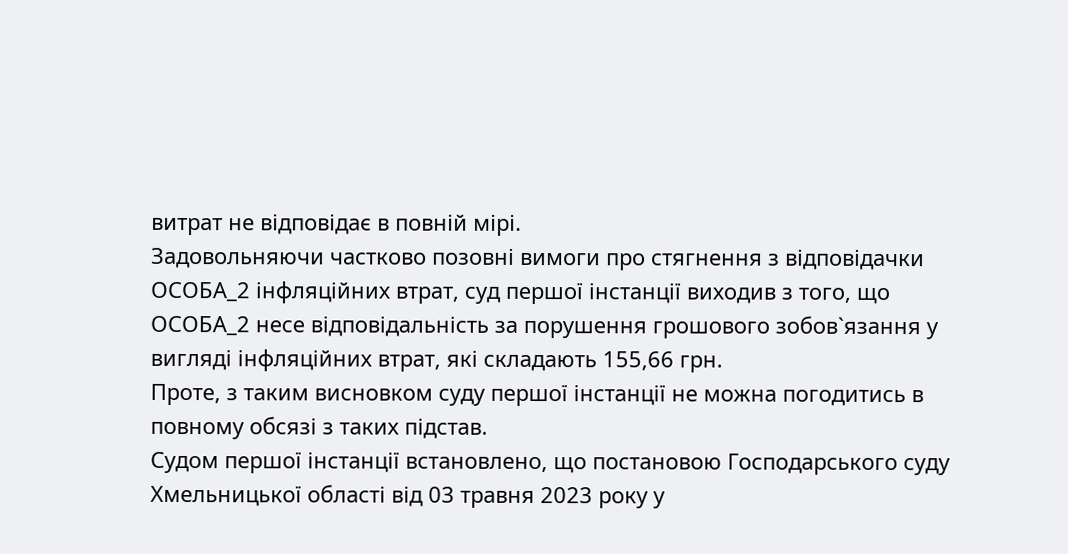витрат не відповідає в повній мірі.
Задовольняючи частково позовні вимоги про стягнення з відповідачки ОСОБА_2 інфляційних втрат, суд першої інстанції виходив з того, що ОСОБА_2 несе відповідальність за порушення грошового зобов`язання у вигляді інфляційних втрат, які складають 155,66 грн.
Проте, з таким висновком суду першої інстанції не можна погодитись в повному обсязі з таких підстав.
Судом першої інстанції встановлено, що постановою Господарського суду Хмельницької області від 03 травня 2023 року у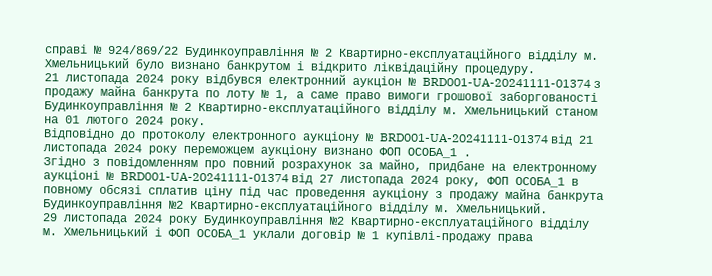справі № 924/869/22 Будинкоуправління № 2 Квартирно-експлуатаційного відділу м. Хмельницький було визнано банкрутом і відкрито ліквідаційну процедуру.
21 листопада 2024 року відбувся електронний аукціон № BRD001-UA-20241111-01374 з продажу майна банкрута по лоту № 1, а саме право вимоги грошової заборгованості Будинкоуправління № 2 Квартирно-експлуатаційного відділу м. Хмельницький станом на 01 лютого 2024 року.
Відповідно до протоколу електронного аукціону № BRD001-UA-20241111-01374 від 21 листопада 2024 року переможцем аукціону визнано ФОП ОСОБА_1 .
Згідно з повідомленням про повний розрахунок за майно, придбане на електронному аукціоні № BRD001-UA-20241111-01374 від 27 листопада 2024 року, ФОП ОСОБА_1 в повному обсязі сплатив ціну під час проведення аукціону з продажу майна банкрута Будинкоуправління №2 Квартирно-експлуатаційного відділу м. Хмельницький.
29 листопада 2024 року Будинкоуправління №2 Квартирно-експлуатаційного відділу м. Хмельницький і ФОП ОСОБА_1 уклали договір № 1 купівлі-продажу права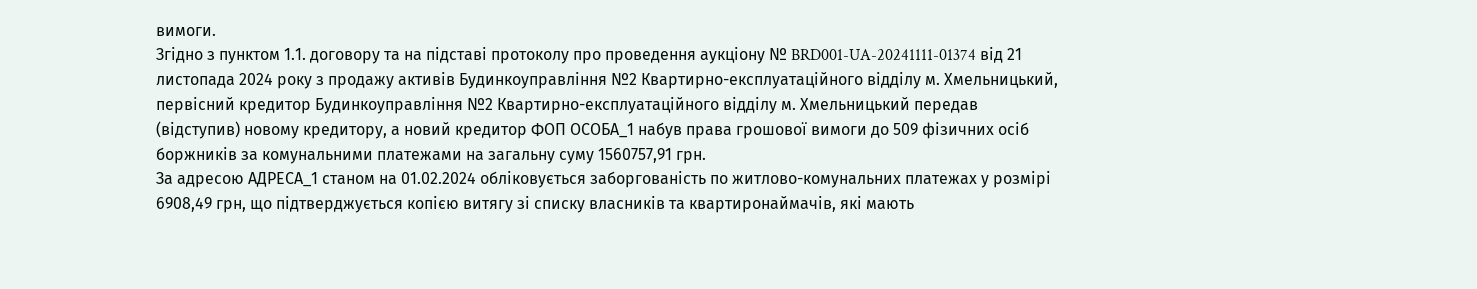вимоги.
Згідно з пунктом 1.1. договору та на підставі протоколу про проведення аукціону № BRD001-UA-20241111-01374 від 21 листопада 2024 року з продажу активів Будинкоуправління №2 Квартирно-експлуатаційного відділу м. Хмельницький, первісний кредитор Будинкоуправління №2 Квартирно-експлуатаційного відділу м. Хмельницький передав (відступив) новому кредитору, а новий кредитор ФОП ОСОБА_1 набув права грошової вимоги до 509 фізичних осіб боржників за комунальними платежами на загальну суму 1560757,91 грн.
За адресою АДРЕСА_1 станом на 01.02.2024 обліковується заборгованість по житлово-комунальних платежах у розмірі 6908,49 грн, що підтверджується копією витягу зі списку власників та квартиронаймачів, які мають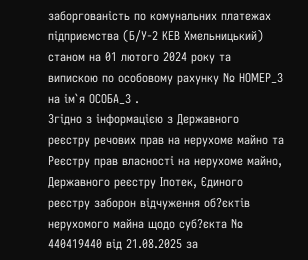заборгованість по комунальних платежах підприємства (Б/У-2 КЕВ Хмельницький) станом на 01 лютого 2024 року та випискою по особовому рахунку № НОМЕР_3 на ім`я ОСОБА_3 .
Згідно з інформацією з Державного реєстру речових прав на нерухоме майно та Реєстру прав власності на нерухоме майно, Державного реєстру Іпотек, Єдиного реєстру заборон відчуження об?єктів нерухомого майна щодо суб?єкта № 440419440 від 21.08.2025 за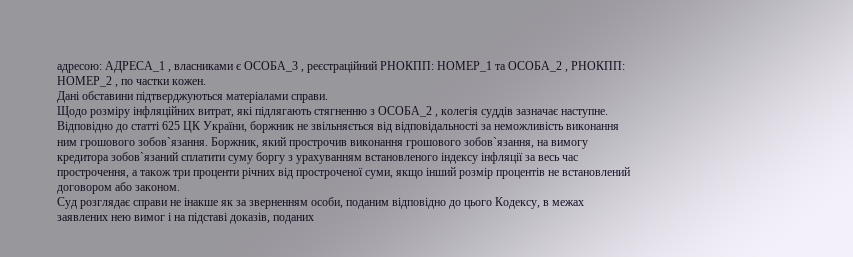адресою: АДРЕСА_1 , власниками є ОСОБА_3 , реєстраційний РНОКПП: НОМЕР_1 та ОСОБА_2 , РНОКПП: НОМЕР_2 , по частки кожен.
Дані обставини підтверджуються матеріалами справи.
Щодо розміру інфляційних витрат, які підлягають стягненню з ОСОБА_2 , колегія суддів зазначає наступне.
Відповідно до статті 625 ЦК України, боржник не звільняється від відповідальності за неможливість виконання ним грошового зобов`язання. Боржник, який прострочив виконання грошового зобов`язання, на вимогу кредитора зобов`язаний сплатити суму боргу з урахуванням встановленого індексу інфляції за весь час прострочення, а також три проценти річних від простроченої суми, якщо інший розмір процентів не встановлений договором або законом.
Суд розглядає справи не інакше як за зверненням особи, поданим відповідно до цього Кодексу, в межах заявлених нею вимог і на підставі доказів, поданих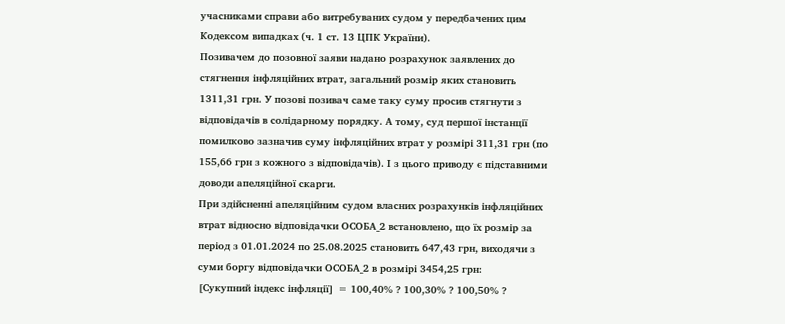учасниками справи або витребуваних судом у передбачених цим Кодексом випадках (ч. 1 ст. 13 ЦПК України).
Позивачем до позовної заяви надано розрахунок заявлених до стягнення інфляційних втрат, загальний розмір яких становить 1311,31 грн. У позові позивач саме таку суму просив стягнути з відповідачів в солідарному порядку. А тому, суд першої інстанції помилково зазначив суму інфляційних втрат у розмірі 311,31 грн (по 155,66 грн з кожного з відповідачів). І з цього приводу є підставними доводи апеляційної скарги.
При здійсненні апеляційним судом власних розрахунків інфляційних втрат відносно відповідачки ОСОБА_2 встановлено, що їх розмір за період з 01.01.2024 по 25.08.2025 становить 647,43 грн, виходячи з суми боргу відповідачки ОСОБА_2 в розмірі 3454,25 грн:
[Сукупний індекс інфляції] = 100,40% ? 100,30% ? 100,50% ?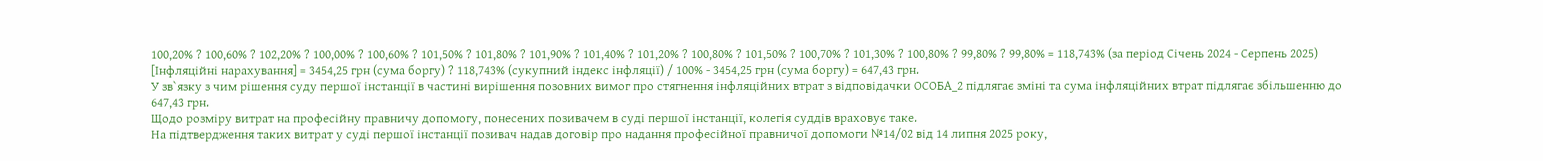100,20% ? 100,60% ? 102,20% ? 100,00% ? 100,60% ? 101,50% ? 101,80% ? 101,90% ? 101,40% ? 101,20% ? 100,80% ? 101,50% ? 100,70% ? 101,30% ? 100,80% ? 99,80% ? 99,80% = 118,743% (за період Січень 2024 - Серпень 2025)
[Інфляційні нарахування] = 3454,25 грн (сума боргу) ? 118,743% (сукупний індекс інфляції) / 100% - 3454,25 грн (сума боргу) = 647,43 грн.
У зв`язку з чим рішення суду першої інстанції в частині вирішення позовних вимог про стягнення інфляційних втрат з відповідачки ОСОБА_2 підлягає зміні та сума інфляційних втрат підлягає збільшенню до 647,43 грн.
Щодо розміру витрат на професійну правничу допомогу, понесених позивачем в суді першої інстанції, колегія суддів враховує таке.
На підтвердження таких витрат у суді першої інстанції позивач надав договір про надання професійної правничої допомоги №14/02 від 14 липня 2025 року,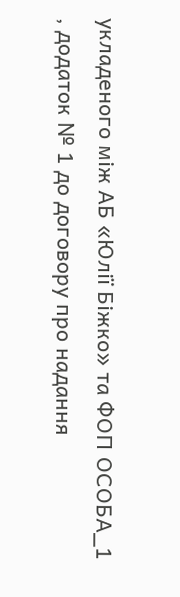укладеного між АБ «Юлії Біжко» та ФОП ОСОБА_1 , додаток № 1 до договору про надання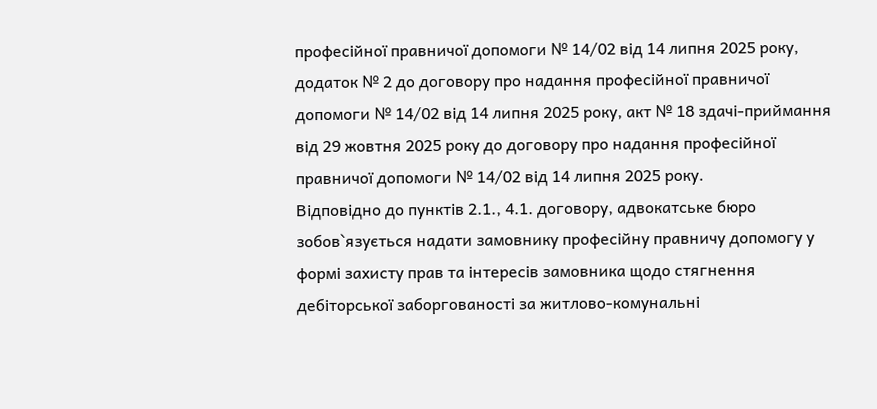професійної правничої допомоги № 14/02 від 14 липня 2025 року, додаток № 2 до договору про надання професійної правничої допомоги № 14/02 від 14 липня 2025 року, акт № 18 здачі-приймання від 29 жовтня 2025 року до договору про надання професійної правничої допомоги № 14/02 від 14 липня 2025 року.
Відповідно до пунктів 2.1., 4.1. договору, адвокатське бюро зобов`язується надати замовнику професійну правничу допомогу у формі захисту прав та інтересів замовника щодо стягнення дебіторської заборгованості за житлово-комунальні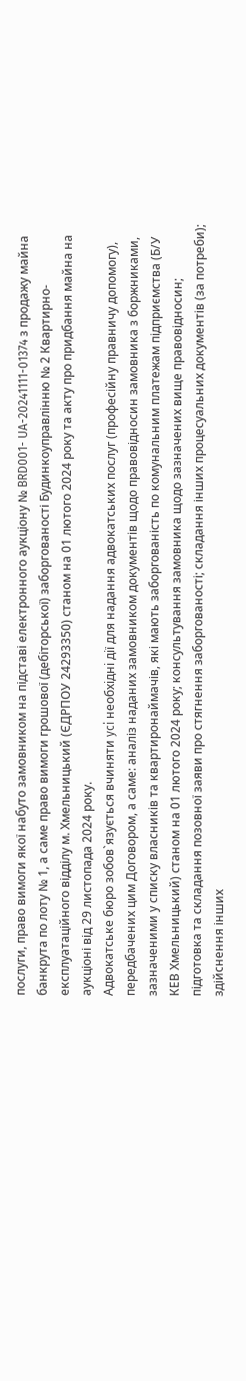послуги, право вимоги якої набуто замовником на підставі електронного аукціону № BRD001- UA-20241111-01374 з продажу майна банкрута по лоту № 1, а саме право вимоги грошової (дебіторської) заборгованості Будинкоуправлінню № 2 Квартирно-експлуатаційного відділу м. Хмельницький (ЄДРПОУ 24293350) станом на 01 лютого 2024 року та акту про придбання майна на аукціоні від 29 листопада 2024 року.
Адвокатське бюро зобов`язується вчиняти yci необхiднi дiї для надання адвокатських послуг (професійну правничу допомогу), передбачених цим Договором, а саме: аналіз наданих замовником документів щодо правовідносин замовника з боржниками, зазначеними у списку власників та квартиронаймачів, які мають заборгованість по комунальним платежам підприємства (Б/У КЕВ Хмельницький) станом на 01 лютого 2024 року; консультування замовника щодо зазначених вище правовідносин; підготовка та складання позовної заяви про стягнення заборгованості; складання інших процесуальних документів (за потреби); здійснення інших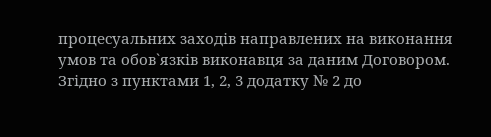процесуальних заходів направлених на виконання умов та обов`язків виконавця за даним Договором.
Згідно з пунктами 1, 2, 3 додатку № 2 до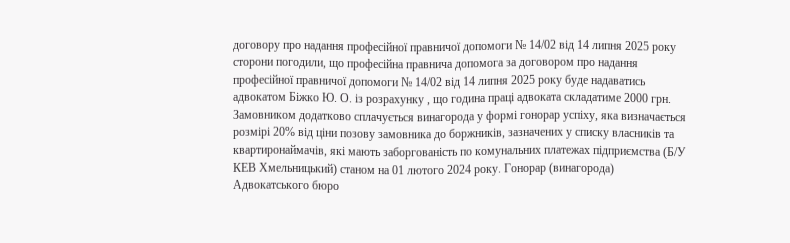договору про надання професійної правничої допомоги № 14/02 від 14 липня 2025 року сторони погодили, що професійна правнича допомога за договором про надання професійної правничої допомоги № 14/02 від 14 липня 2025 року буде надаватись адвокатом Біжко Ю. О. із розрахунку , що година праці адвоката складатиме 2000 грн. Замовником додатково сплачується винагорода у формі гонорар успіху, яка визначається розмірі 20% від ціни позову замовника до боржників, зазначених у списку власників та квартиронаймачів, які мають заборгованість по комунальних платежах підприємства (Б/У КЕВ Хмельницький) станом на 01 лютого 2024 року. Гонорар (винагорода) Адвокатського бюро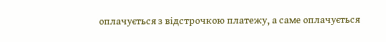оплачується з відстрочкою платежу, а саме оплачується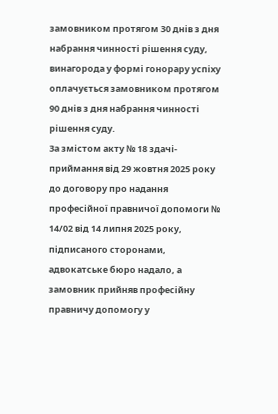замовником протягом 30 днів з дня набрання чинності рішення суду, винагорода у формі гонорару успіху оплачується замовником протягом 90 днів з дня набрання чинності рішення суду.
За змістом акту № 18 здачі-приймання від 29 жовтня 2025 року до договору про надання професійної правничої допомоги № 14/02 від 14 липня 2025 року, підписаного сторонами, адвокатське бюро надало, а замовник прийняв професійну правничу допомогу у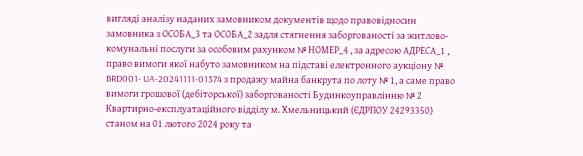вигляді аналізу наданих замовником документів щодо правовідносин замовника з ОСОБА_3 та ОСОБА_2 задля стягнення заборгованості за житлово-комунальні послуги за особовим рахунком № НОМЕР_4 , за адресою АДРЕСА_1 , право вимоги якої набуто замовником на підставі електронного аукціону № BRD001- UA-20241111-01374 з продажу майна банкрута по лоту № 1, а саме право вимоги грошової (дебіторської) заборгованості Будинкоуправлінню № 2 Квартирно-експлуатаційного відділу м. Хмельницький (ЄДРПОУ 24293350) станом на 01 лютого 2024 року та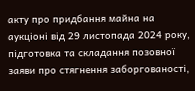акту про придбання майна на аукціоні від 29 листопада 2024 року, підготовка та складання позовної заяви про стягнення заборгованості,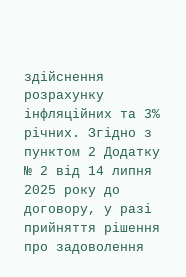здійснення розрахунку інфляційних та 3% річних. Згідно з пунктом 2 Додатку № 2 від 14 липня 2025 року до договору, у разі прийняття рішення про задоволення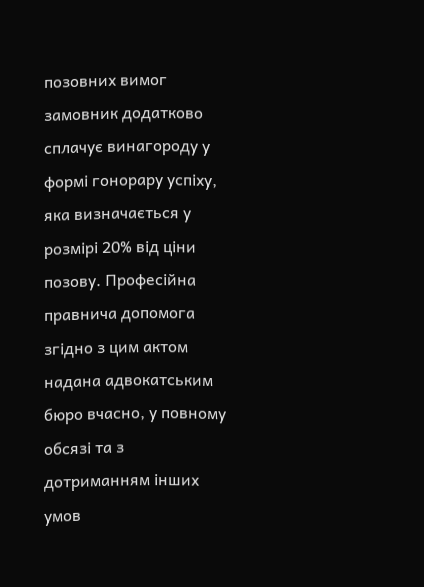позовних вимог замовник додатково сплачує винагороду у формі гонорару успіху, яка визначається у розмірі 20% від ціни позову. Професійна правнича допомога згідно з цим актом надана адвокатським бюро вчасно, у повному обсязі та з дотриманням інших умов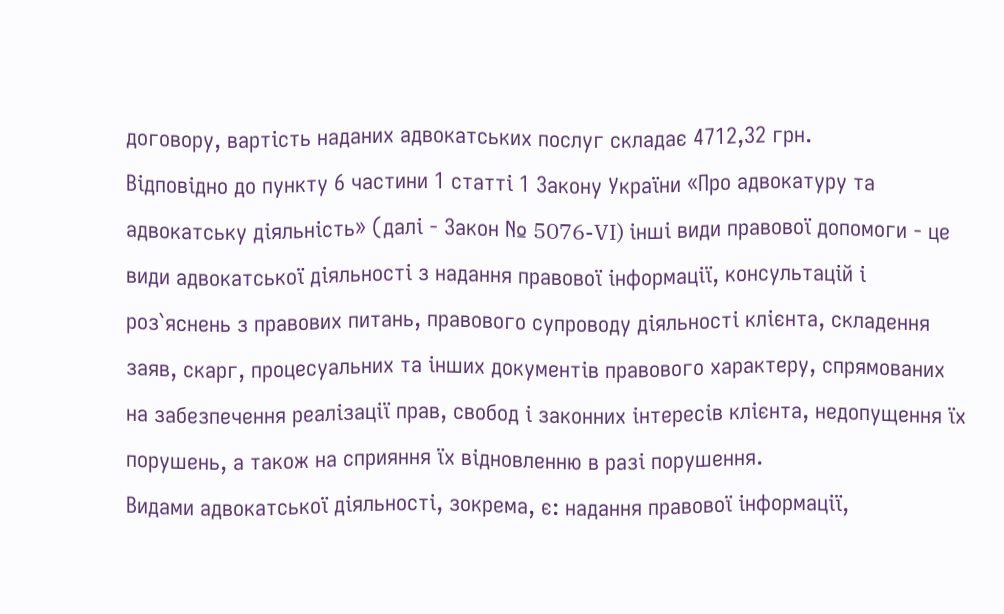договору, вартість наданих адвокатських послуг складає 4712,32 грн.
Відповідно до пункту 6 частини 1 статті 1 Закону України «Про адвокатуру та адвокатську діяльність» (далі - Закон № 5076-VI) інші види правової допомоги - це види адвокатської діяльності з надання правової інформації, консультацій і роз`яснень з правових питань, правового супроводу діяльності клієнта, складення заяв, скарг, процесуальних та інших документів правового характеру, спрямованих на забезпечення реалізації прав, свобод і законних інтересів клієнта, недопущення їх порушень, а також на сприяння їх відновленню в разі порушення.
Видами адвокатської діяльності, зокрема, є: надання правової інформації,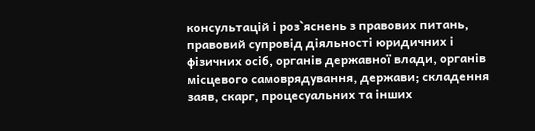консультацій і роз`яснень з правових питань, правовий супровід діяльності юридичних і фізичних осіб, органів державної влади, органів місцевого самоврядування, держави; складення заяв, скарг, процесуальних та інших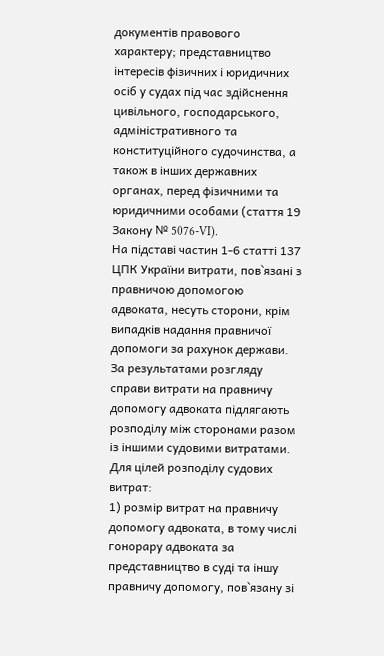документів правового характеру; представництво інтересів фізичних і юридичних осіб у судах під час здійснення цивільного, господарського, адміністративного та конституційного судочинства, а також в інших державних органах, перед фізичними та юридичними особами (стаття 19 Закону № 5076-VI).
На підставі частин 1-6 статті 137 ЦПК України витрати, пов`язані з правничою допомогою адвоката, несуть сторони, крім випадків надання правничої допомоги за рахунок держави. За результатами розгляду справи витрати на правничу допомогу адвоката підлягають розподілу між сторонами разом із іншими судовими витратами. Для цілей розподілу судових витрат:
1) розмір витрат на правничу допомогу адвоката, в тому числі гонорару адвоката за представництво в суді та іншу правничу допомогу, пов`язану зі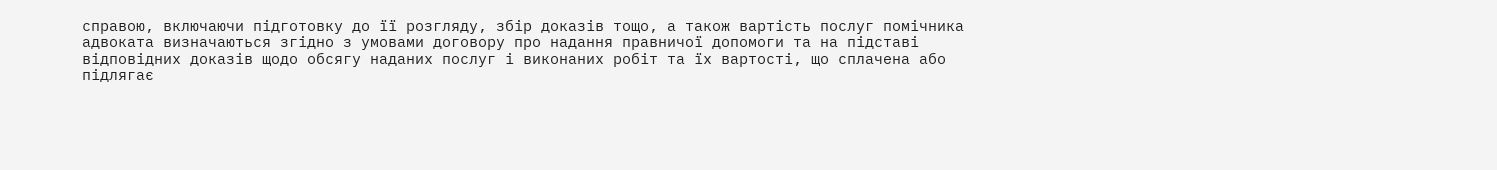справою, включаючи підготовку до її розгляду, збір доказів тощо, а також вартість послуг помічника адвоката визначаються згідно з умовами договору про надання правничої допомоги та на підставі відповідних доказів щодо обсягу наданих послуг і виконаних робіт та їх вартості, що сплачена або підлягає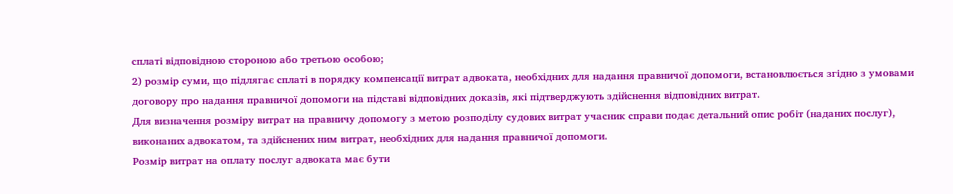сплаті відповідною стороною або третьою особою;
2) розмір суми, що підлягає сплаті в порядку компенсації витрат адвоката, необхідних для надання правничої допомоги, встановлюється згідно з умовами договору про надання правничої допомоги на підставі відповідних доказів, які підтверджують здійснення відповідних витрат.
Для визначення розміру витрат на правничу допомогу з метою розподілу судових витрат учасник справи подає детальний опис робіт (наданих послуг), виконаних адвокатом, та здійснених ним витрат, необхідних для надання правничої допомоги.
Розмір витрат на оплату послуг адвоката має бути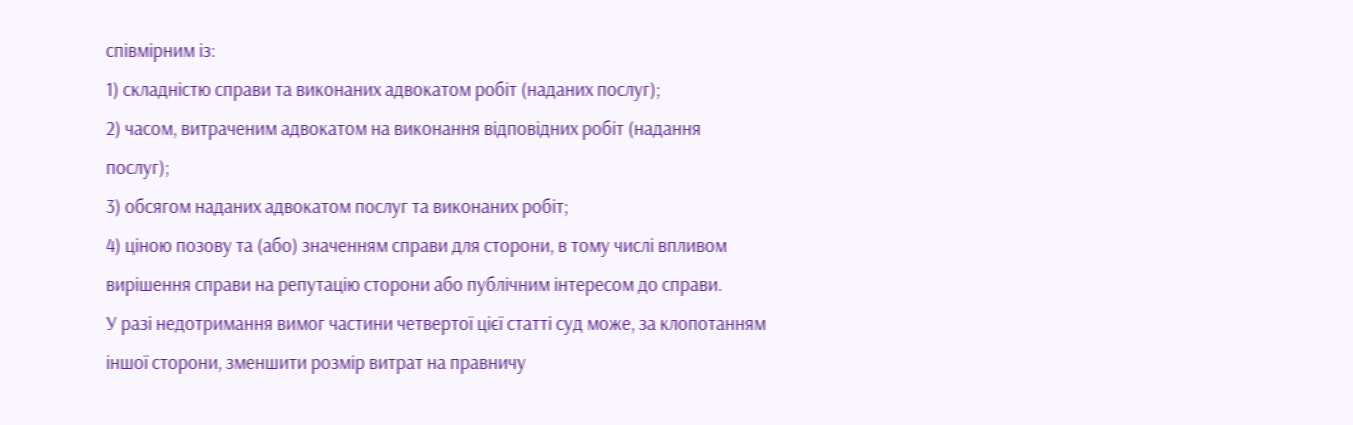співмірним із:
1) складністю справи та виконаних адвокатом робіт (наданих послуг);
2) часом, витраченим адвокатом на виконання відповідних робіт (надання послуг);
3) обсягом наданих адвокатом послуг та виконаних робіт;
4) ціною позову та (або) значенням справи для сторони, в тому числі впливом вирішення справи на репутацію сторони або публічним інтересом до справи.
У разі недотримання вимог частини четвертої цієї статті суд може, за клопотанням іншої сторони, зменшити розмір витрат на правничу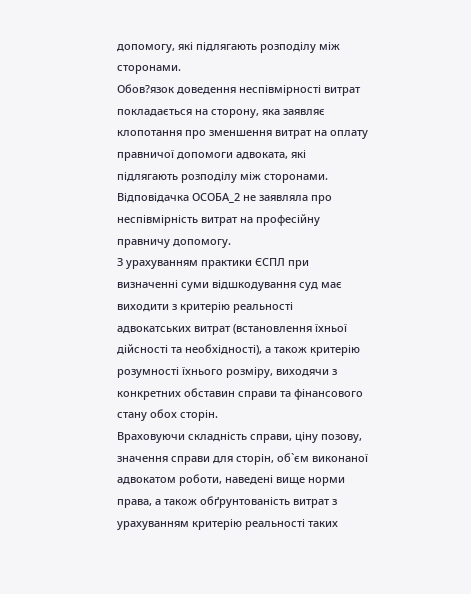допомогу, які підлягають розподілу між сторонами.
Обов?язок доведення неспівмірності витрат покладається на сторону, яка заявляє клопотання про зменшення витрат на оплату правничої допомоги адвоката, які підлягають розподілу між сторонами.
Відповідачка ОСОБА_2 не заявляла про неспівмірність витрат на професійну правничу допомогу.
З урахуванням практики ЄСПЛ при визначенні суми відшкодування суд має виходити з критерію реальності адвокатських витрат (встановлення їхньої дійсності та необхідності), а також критерію розумності їхнього розміру, виходячи з конкретних обставин справи та фінансового стану обох сторін.
Враховуючи складність справи, ціну позову, значення справи для сторін, об`єм виконаної адвокатом роботи, наведені вище норми права, а також обґрунтованість витрат з урахуванням критерію реальності таких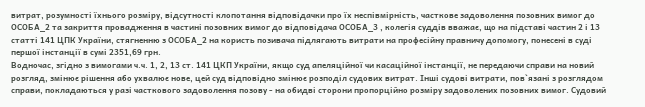витрат, розумності їхнього розміру, відсутності клопотання відповідачки про їх неспівмірність, часткове задоволення позовних вимог до ОСОБА_2 та закриття провадження в частині позовних вимог до відповідача ОСОБА_3 , колегія суддів вважає, що на підставі частин 2 і 13 статті 141 ЦПК України, стягненню з ОСОБА_2 на користь позивача підлягають витрати на професійну правничу допомогу, понесені в суді першої інстанції в сумі 2351,69 грн.
Водночас, згідно з вимогами ч.ч. 1, 2, 13 ст. 141 ЦКП України, якщо суд апеляційної чи касаційної інстанції, не передаючи справи на новий розгляд, змінює рішення або ухвалює нове, цей суд відповідно змінює розподіл судових витрат. Інші судові витрати, пов`язані з розглядом справи, покладаються у разі часткового задоволення позову - на обидві сторони пропорційно розміру задоволених позовних вимог. Судовий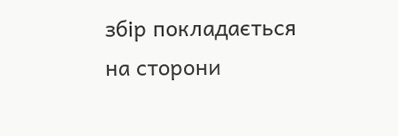збір покладається на сторони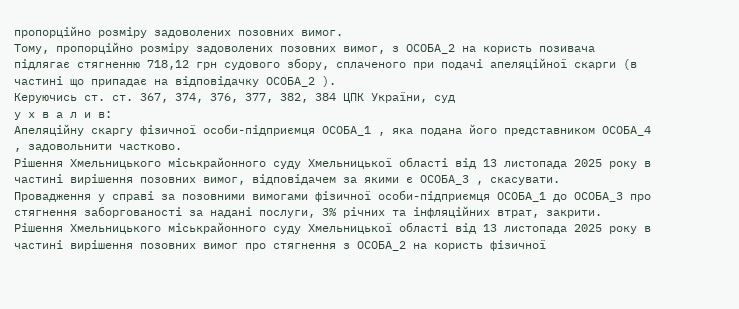пропорційно розміру задоволених позовних вимог.
Тому, пропорційно розміру задоволених позовних вимог, з ОСОБА_2 на користь позивача підлягає стягненню 718,12 грн судового збору, сплаченого при подачі апеляційної скарги (в частині що припадає на відповідачку ОСОБА_2 ).
Керуючись ст. ст. 367, 374, 376, 377, 382, 384 ЦПК України, суд
у х в а л и в:
Апеляційну скаргу фізичної особи-підприємця ОСОБА_1 , яка подана його представником ОСОБА_4 , задовольнити частково.
Рішення Хмельницького міськрайонного суду Хмельницької області від 13 листопада 2025 року в частині вирішення позовних вимог, відповідачем за якими є ОСОБА_3 , скасувати.
Провадження у справі за позовними вимогами фізичної особи-підприємця ОСОБА_1 до ОСОБА_3 про стягнення заборгованості за надані послуги, 3% річних та інфляційних втрат, закрити.
Рішення Хмельницького міськрайонного суду Хмельницької області від 13 листопада 2025 року в частині вирішення позовних вимог про стягнення з ОСОБА_2 на користь фізичної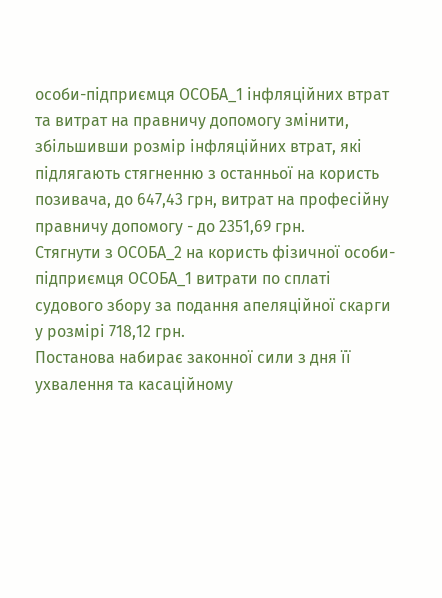особи-підприємця ОСОБА_1 інфляційних втрат та витрат на правничу допомогу змінити, збільшивши розмір інфляційних втрат, які підлягають стягненню з останньої на користь позивача, до 647,43 грн, витрат на професійну правничу допомогу - до 2351,69 грн.
Стягнути з ОСОБА_2 на користь фізичної особи-підприємця ОСОБА_1 витрати по сплаті судового збору за подання апеляційної скарги у розмірі 718,12 грн.
Постанова набирає законної сили з дня її ухвалення та касаційному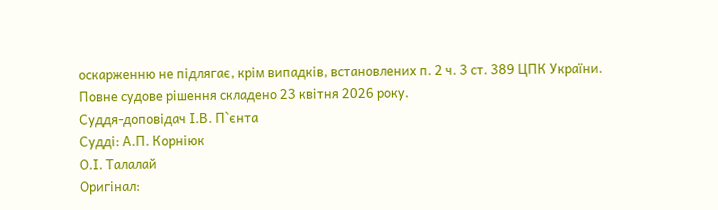оскарженню не підлягає, крім випадків, встановлених п. 2 ч. 3 ст. 389 ЦПК України.
Повне судове рішення складено 23 квітня 2026 року.
Суддя-доповідач І.В. П`єнта
Судді: А.П. Корніюк
О.І. Талалай
Оригінал: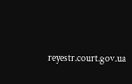reyestr.court.gov.ua